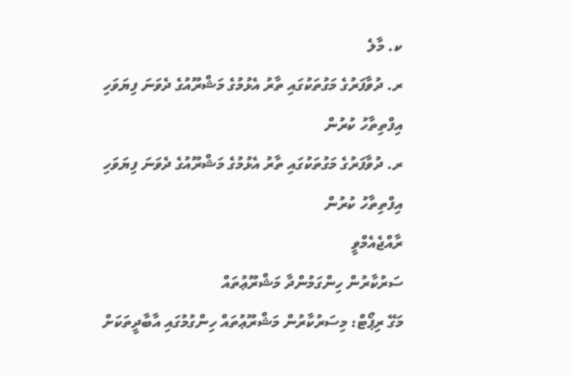ކ. މާލެ
ރ. ދުވާފަރުގެ މަގުތަކުގައި ތާރު އެޅުމުގެ މަޝްރޫއުގެ ދެވަނަ ފިޔަވަހި އިފްތިތާހު ކުރުން
ރ. ދުވާފަރުގެ މަގުތަކުގައި ތާރު އެޅުމުގެ މަޝްރޫއުގެ ދެވަނަ ފިޔަވަހި އިފްތިތާހު ކުރުން
ރާއްޖެއެމްވީ
ސަރުކާރުން ހިންގަމުންދާ މަޝްރޫޢުތައް
މަގޭ ރިޕޯޓް: މިސަރުކާރުން މަޝްރޫޢުތައް ހިންގުމުގައި އާބާދީތަކަށް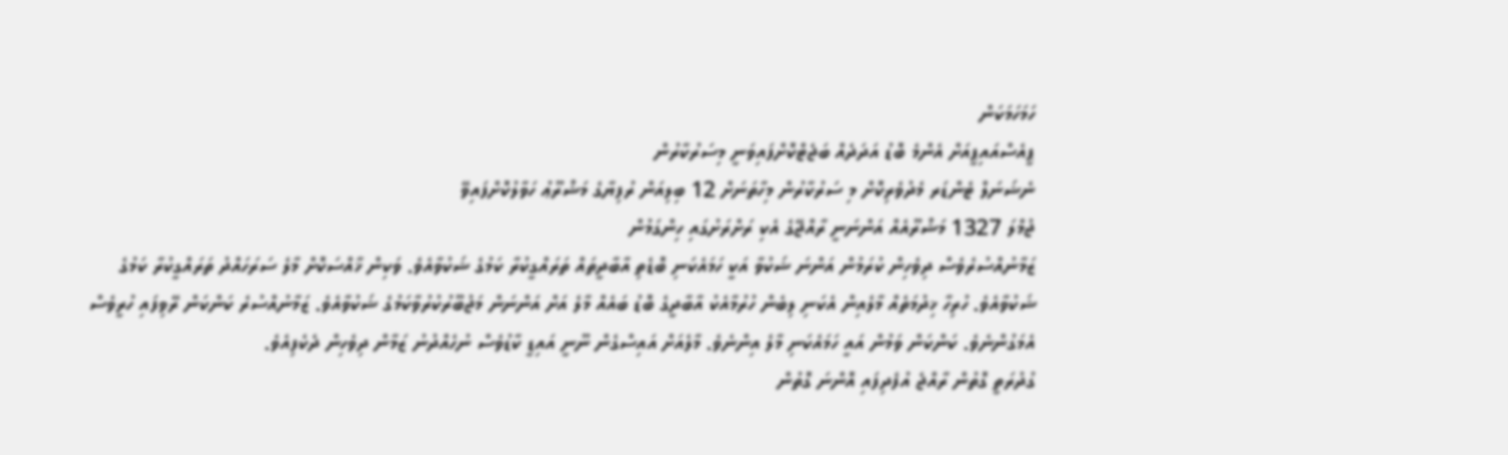ހަމަހަމަކަން
ޕީއެސްއައިޕީއަށް އެންމެ ބޮޑު އަދަދެއް ބަޖެޓްކޮށްފައިވަނީ މިސަރުކާރުން
ނެޝަނަލް ޓެންޑަރ މެދުވެރިކޮށް މި ސަރުކާރުން މިހާތަނަށް 12 ބިލިއަން ރުފިޔާގެ މަޝްރޫޢު ހަވާލުކޮށްފައިވޭ
ޖުމްލަ 1327 މަޝްރޫއެއް އަންނަނީ ރާއްޖޭގެ އެކި ރަށްރަށުގައި ހިންގަމުން
ޒަމާނުއްސުރެވެސް ދިވެހިން ކުރަމުން އަންނަ ޝަކުވާ އަކީ ހަމައެކަނި ބޮޑެތި އާބާދީތައް ތަރައްގީކުރާ ކަމުގެ ޝަކުވާއެވެ. ވަކިން ޚާއްސަކޮށް މާލެ ސަރަހައްދު ތަރައްގީކުރާ ކަމުގެ ޝަކުވާއެވެ. ހުރިހާ ޚިދުމަތެއް މާލެއިން އެކަނި ލިބެން ހުރުމާއެކު އާބާދީގެ ބޮޑު ބައެއް މާލެ އަށް އަންނަން މަޖުބޫރުކުރުވާކަމުގެ ޝަކުވާއެވެ. ޒަމާނުއްސުރެ ކަންކަން ރޭވިފައި ހުރީވެސް އެމަގުންނެވެ. ކަންކަން ވަމުން އައީ ހަމައެކަނި މާލެ އިންނެވެ. މާލެއަށް އައިސްގެން ނޫނީ އައިޑީ ކާޑުވެސް ނުހެއްދުނު ޒަމާން ދިވެހިން ދެކެފިއެވެ.
ގުދުރަތީ ގޮތުން ރާއްޖެ އުފެދިފައި އޮންނަ ގޮތުން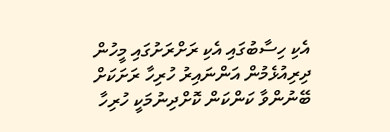އެކި ހިސާބުގައި އެކި ރަށްރަށުގައި މީހުން ދިރިއުޅެމުން އަންނައިރު ހުރިހާ ރަށަކަށް ބޭނުންވާ ކަންކަން ކޮށްދިނުމަކީ ހުރިހާ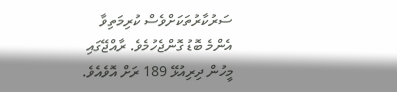ސަރުކާރުތަކަށްވެސް ކުރިމަތިވާ އެންމެ ބޮޑު ގޮންޖެހުމެވެ. ރާއްޖޭގައި މީހުން ދިރިއުޅޭ 189 ރަށް އޮވެއެވެ.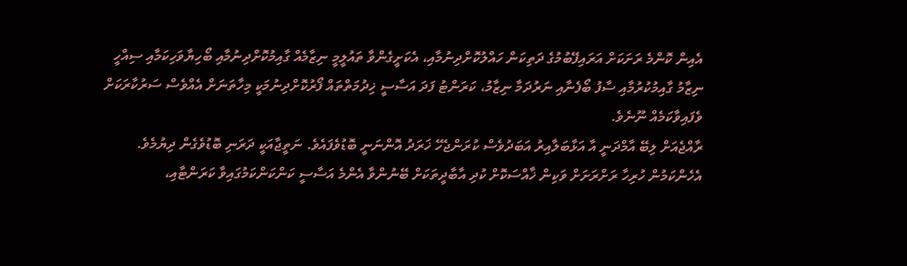އެއިން ކޮންމެ ރަށަކަށް އަރައިފޭބުމުގެ ދަތިކަން ހައްލުކޮށްދިނުމާއި، އެކަށީގެންވާ ތައުލީމީ ނިޒާމެއް ގާއިމުކޮށްދިނުމާއި ބޯހިޔާވަހިކަމާއި ސިއްހީ ނިޒާމު ގާއިމުކުރުމާއި ސާފު ބޯފެނާއި ނަރުދަމާ ނިޒާމު، ކަރަންޓު ފަދަ އަސާސީ ޚިދުމަތްތައް ފޯރުކޮށްދިނުމަކީ މިހާތަނަށް އެއްވެސް ސަރުކާރަކަށް ވެފައިވާކަމެއް ނޫނެވެ.
ރާއްޖެއަށް ލިބޭ އާމްދަނީ އާ އަޅާބަލާއިރު އަބަދުވެސް ކުރަންޖެހޭ ޚަރަދު އޮންނަނީ ބޮޑުވެފައެވެ. ނަތީޖާއަކީ ދަރަނި ބޮޑުވެގެން ދިޔުމެވެ. އެހެންކަމުން ހުރިހާ ރަށްރަށަށް ވަކިން ޚާއްސަކޮށް ކުދި އާބާދީތަކަށް ބޭނުންވާ އެންމެ އަސާސީ ކަންކަންކަމުގައިވާ ކަރަންޓާއި،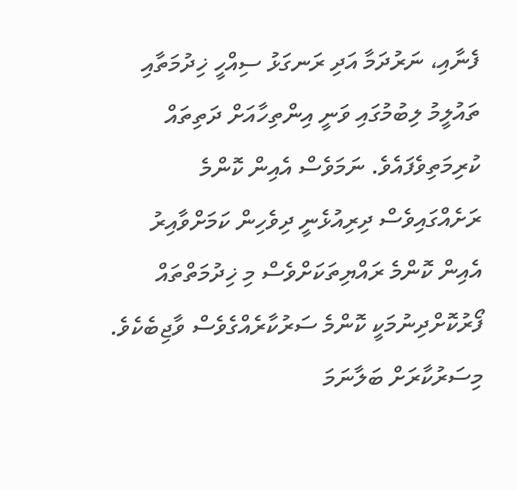ފެނާއި، ނަރުދަމާ އަދި ރަނގަޅު ސިއްހީ ޚިދުމަތާއި ތައުލީމު ލިބުމުގައި ވަނީ އިންތިހާއަށް ދަތިތައް ކުރިމަތިވެފައެވެ. ނަމަވެސް އެއިން ކޮންމެ ރަށެއްގައިވެސް ދިރިއުޅެނީ ދިވެހިން ކަމަށްވާއިރު އެއިން ކޮންމެ ރައްޔިތަކަށްވެސް މި ޚިދުމަތްތައް ފޯރުކޮށްދިނުމަކީ ކޮންމެ ސަރުކާރެއްގެވެސް ވާޖިބެކެވެ.
މިސަރުކާރަށް ބަލާނަމަ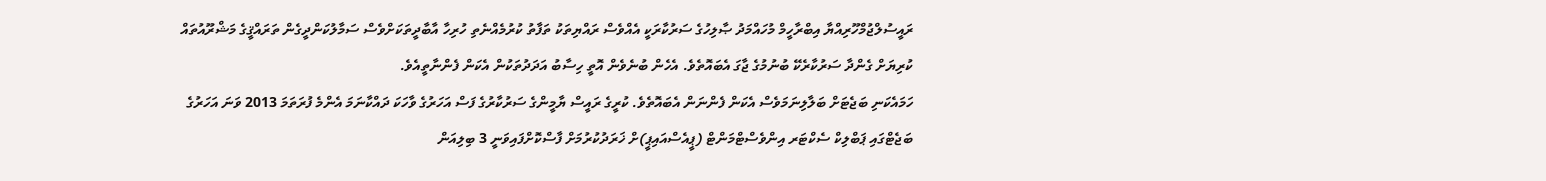ރައީސުލްޖުމްހޫރިއްޔާ އިބްރާހީމް މުހައްމަދު ޞާލިހުގެ ސަރުކާރަކީ އެއްވެސް ރައްޔިތަކު ތަފާތު ކުރުމެއްނެތި ހުރިހާ އާބާދީތަކަށްވެސް ސަމާލުކަންދީގެން ތަރައްޤީގެ މަޝްރޫއުތައް ކުރިޔަށް ގެންދާ ސަރުކާރެކޭ ބުނުމުގެ ޖާގަ އެބައޮތެވެ. އެހެން ބުނެވެން އޮތީ ހިސާބު އަދަދުތަކުން އެކަން ފެންނާތީއެވެ.
ހަމައެކަނި ބަޖެޓަށް ބަލާލިނަމަވެސް އެކަން ފެންނަން އެބައޮތެވެ. ކުރީގެ ރައީސް ޔާމީންގެ ސަރުކާރުގެ ފަސް އަހަރުގެ ވާހަކަ ދައްކާނަމަ އެންމެ ފުރަތަމަ 2013 ވަނަ އަހަރުގެ ބަޖެޓްގައި ޕަބްލިކް ސެކްޓަރ އިންވެސްޓްމަންޓް (ޕީއެސްއައިޕީ)ށް ޚަރަދުކުރުމަށް ފާސްކޮށްފައިވަނީ 3 ބިލިއަން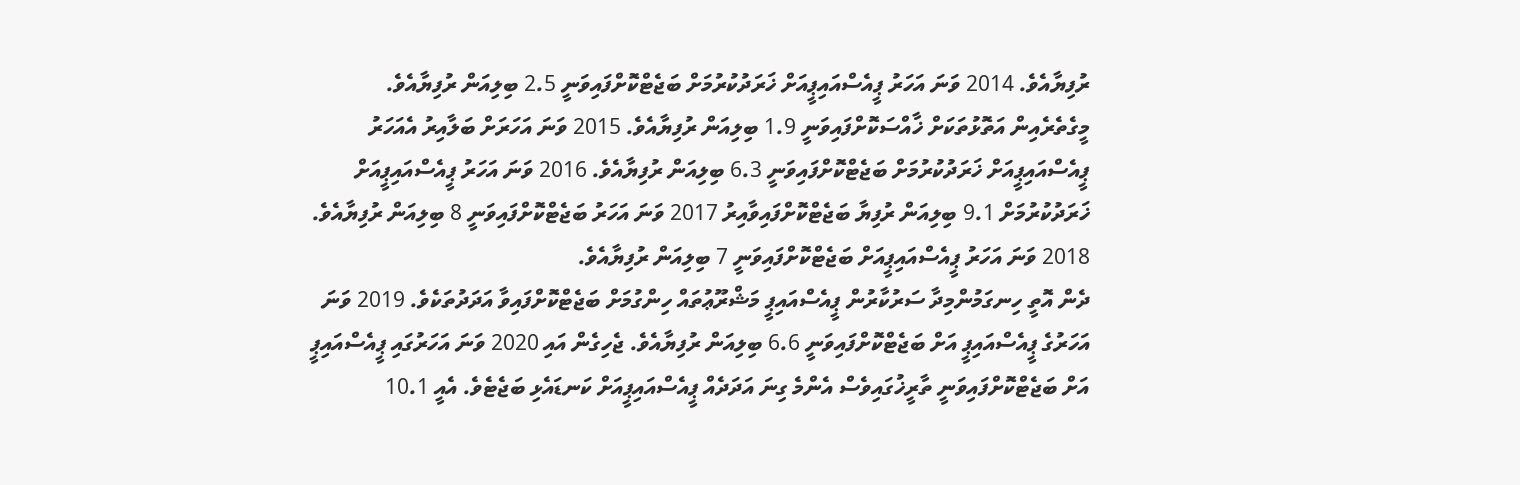ރުފިޔާއެވެ. 2014 ވަނަ އަހަރު ޕީއެސްއައިޕީއަށް ޚަރަދުކުރުމަށް ބަޖެޓްކޮށްފައިވަނީ 2.5 ބިލިއަން ރުފިޔާއެވެ. މީގެތެރެއިން އަތޮޅުތަކަށް ޚާއްސަކޮށްފައިވަނީ 1.9 ބިލިއަން ރުފިޔާއެވެ. 2015 ވަނަ އަހަރަށް ބަލާއިރު އެއަހަރު ޕީއެސްއައިޕީއަށް ޚަރަދުކުރުމަށް ބަޖެޓްކޮށްފައިވަނީ 6.3 ބިލިއަން ރުފިޔާއެވެ. 2016 ވަނަ އަހަރު ޕީއެސްއައިޕީއަށް ޚަރަދުކުރުމަށް 9.1 ބިލިއަން ރުފިޔާ ބަޖެޓްކޮށްފައިވާއިރު 2017 ވަނަ އަހަރު ބަޖެޓްކޮށްފައިވަނީ 8 ބިލިއަން ރުފިޔާއެވެ. 2018 ވަނަ އަހަރު ޕީއެސްއައިޕީއަށް ބަޖެޓްކޮށްފައިވަނީ 7 ބިލިއަން ރުފިޔާއެވެ.
ދެން އޮތީ ހިނގަމުންމިދާ ސަރުކާރުން ޕީއެސްއައިޕީ މަޝްރޫޢުތައް ހިންގުމަށް ބަޖެޓްކޮށްފައިވާ އަދަދުތަކެވެ. 2019 ވަނަ އަހަރުގެ ޕީއެސްއައިޕީ އަށް ބަޖެޓްކޮށްފައިވަނީ 6.6 ބިލިއަން ރުފިޔާއެވެ. ޖެހިގެން އައި 2020 ވަނަ އަހަރުގައި ޕީއެސްއައިޕީ އަށް ބަޖެޓްކޮށްފައިވަނީ ތާރީޚުގައިވެސް އެންމެ ގިނަ އަދަދެއް ޕީއެސްއައިޕީއަށް ކަނޑައެޅި ބަޖެޓެވެ. އެއީ 10.1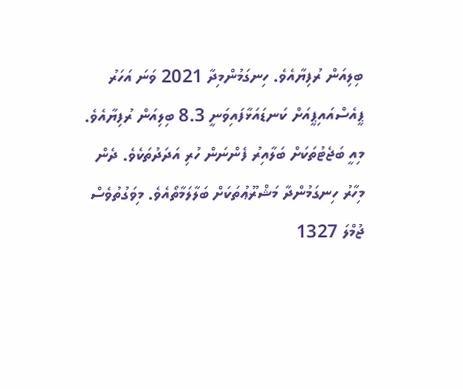ބިލިއަން ރުފިޔާއެވެ. ހިނގަމުންމިދާ 2021 ވަނަ އަހަރު ޕީއެސްއައިޕީއަށް ކަނޑައަޅާފައިވަނީ 8.3 ބިލިއަން ރުފިޔާއެވެ.
މިއީ ބަޖެޓުތަކަށް ބަލާއިރު ފެންނަން ހުރި އަދަދުތަކެވެ. ދެން މިހާރު ހިނގަމުންދާ މަޝްރޫޢުތަކަށް ބަލާލަމާތޯއެވެ. މިވަގުތުވެސް ޖުމްލަ 1327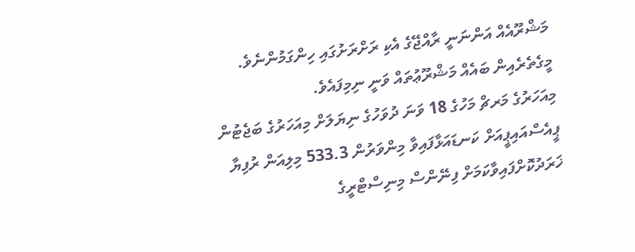މަޝްރޫއެއް އަންނަނީ ރާއްޖޭގެ އެކި ރަށްރަށުގައި ހިންގަމުންނެވެ. މީގެތެރެއިން ބައެއް މަޝްރޫޢުތައް ވަނީ ނިމިފައެވެ.
މިއަހަރުގެ މަރޗް މަހުގެ 18 ވަނަ ދުވަހުގެ ނިޔަލަށް މިއަހަރުގެ ބަޖެޓުން ޕީއެސްއައިޕީއަށް ކަނޑައަޅާފައިވާ މިންވަރުން 533.3 މިލިއަން ރުފިޔާ ޚަރަދުކޮށްފައިވާކަމަށް ފިނޭންސް މިނިސްޓްރީގެ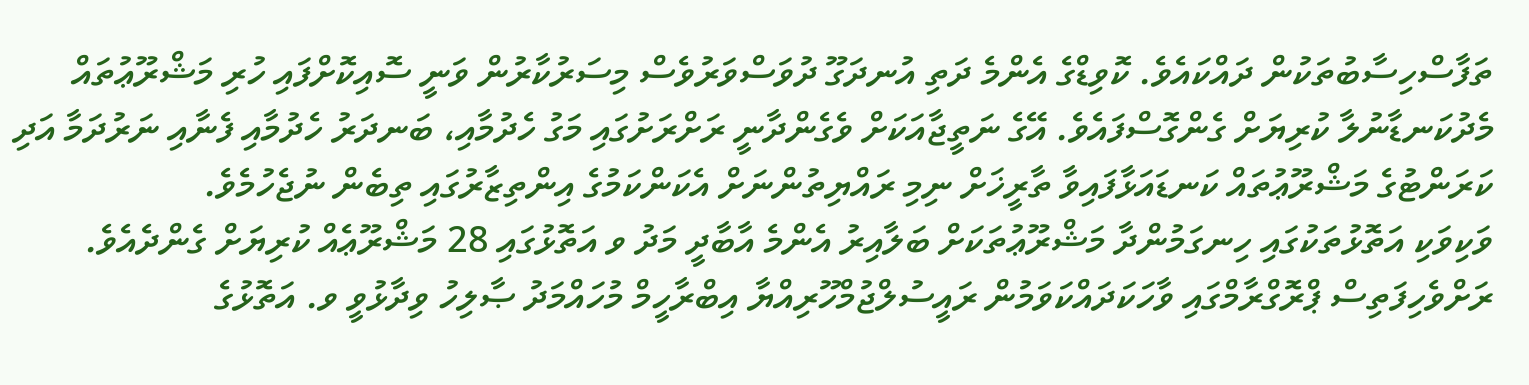ތަފާސްހިސާބުތަކުން ދައްކައެވެ. ކޮވިޑްގެ އެންމެ ދަތި އުނދަގޫ ދުވަސްވަރުވެސް މިސަރުކާރުން ވަނީ ސޮއިކޮށްފައި ހުރި މަޝްރޫޢުތައް މެދުކަނޑާނުލާ ކުރިޔަށް ގެންގޮސްފައެވެ. އޭގެ ނަތީޖާއަކަށް ވެގެންދާނީ ރަށްރަށުގައި މަގު ހެދުމާއި، ބަނދަރު ހެދުމާއި ފެނާއި ނަރުދަމާ އަދި ކަރަންޓުގެ މަޝްރޫޢުތައް ކަނޑައަޅާފައިވާ ތާރީޚަށް ނިމި ރައްޔިތުންނަށް އެކަންކަމުގެ އިންތިޒާރުގައި ތިބެން ނުޖެހުމެވެ.
ވަކިވަކި އަތޮޅުތަކުގައި ހިނގަމުންދާ މަޝްރޫޢުތަކަށް ބަލާއިރު އެންމެ އާބާދީ މަދު ވ އަތޮޅުގައި 28 މަޝްރޫޢެއް ކުރިޔަށް ގެންދެއެވެ. ރަށްވެހިފަތިސް ޕްރޮގްރާމްގައި ވާހަކަދައްކަވަމުން ރައީސުލްޖުމްހޫރިއްޔާ އިބްރާހީމް މުހައްމަދު ޞާލިހު ވިދާޅުވީ ވ. އަތޮޅުގެ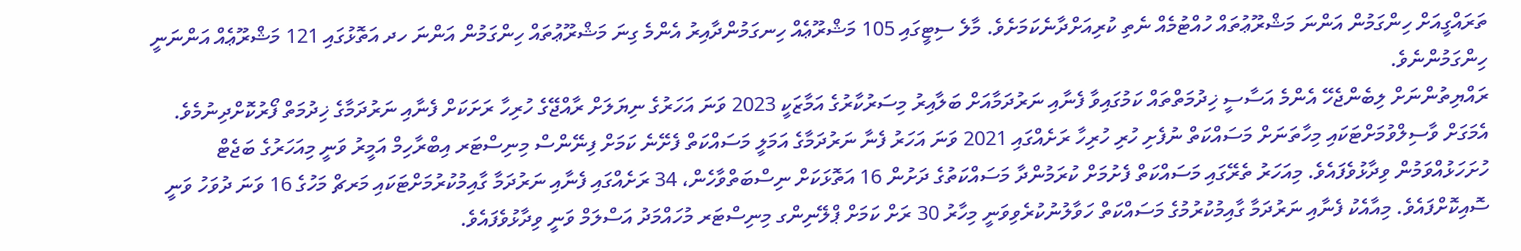ތަރައްގީއަށް ހިންގަމުން އަންނަ މަޝްރޫޢުތައް ހުއްޓުމެއް ނެތި ކުރިއަށްދާނެކަމަށެވެ. މާލެ ސިޓީގައި 105 މަޝްރޫޢެއް ހިނގަމުންދާއިރު އެންމެ ގިނަ މަޝްރޫޢުތައް ހިންގަމުން އަންނަ ހދ އަތޮޅުގައި 121 މަޝްރޫޢެއް އަންނަނީ ހިންގަމުންނެވެ.
ރައްޔިތުންނަށް ލިބެންޖެހޭ އެންމެ އަސާސީ ޚިދުމަތްތައް ކަމުގައިވާ ފެނާއި ނަރުދަމާއަށް ބަލާއިރު މިސަރުކާރުގެ އަމާޒަކީ 2023 ވަނަ އަހަރުގެ ނިޔަލަށް ރާއްޖޭގެ ހުރިހާ ރަށަކަށް ފެނާއި ނަރުދަމާގެ ޚިދުމަތް ފޯރުކޮށްދިނުމެވެ. އެމަގަށް ވާސިލްވުމަށްޓަކައި މިހާތަނަށް މަސައްކަތް ނުފެށި ހުރި ހުރިހާ ރަށެއްގައި 2021 ވަނަ އަހަރު ފެނާ ނަރުދަމާގެ އަމަލީ މަސައްކަތް ފެށޭނެ ކަމަށް ފިނޭންސް މިނިސްޓަރ އިބްރާހިމް އަމީރު ވަނީ މިއަހަރުގެ ބަޖެޓް ހުށަހަޅުއްވަމުން ވިދާޅުވެފައެވެ. މިއަހަރު ތެރޭގައި މަސައްކަތް ފެށުމަށް ކުރަމުންދާ މަސައްކަތުގެ ދަށުން 16 އަތޮޅަކަށް ނިސްބަތްވާހެން، 34 ރަށެއްގައި ފެނާއި ނަރުދަމާ ގާއިމުކުރުމަށްޓަކައި މަރޗް މަހުގެ 16 ވަނަ ދުވަހު ވަނީ ސޮއިކޮށްފައެވެ. މިއާއެކު ފެނާއި ނަރުދަމާ ގާއިމުކުރުމުގެ މަސައްކަތް ހަވާލުނުކުރެވިވަނީ މިހާރު 30 ރަށް ކަމަށް ޕްލޭނިންގ މިނިސްޓަރ މުހައްމަދު އަސްލަމް ވަނީ ވިދާޅުވެފައެވެ.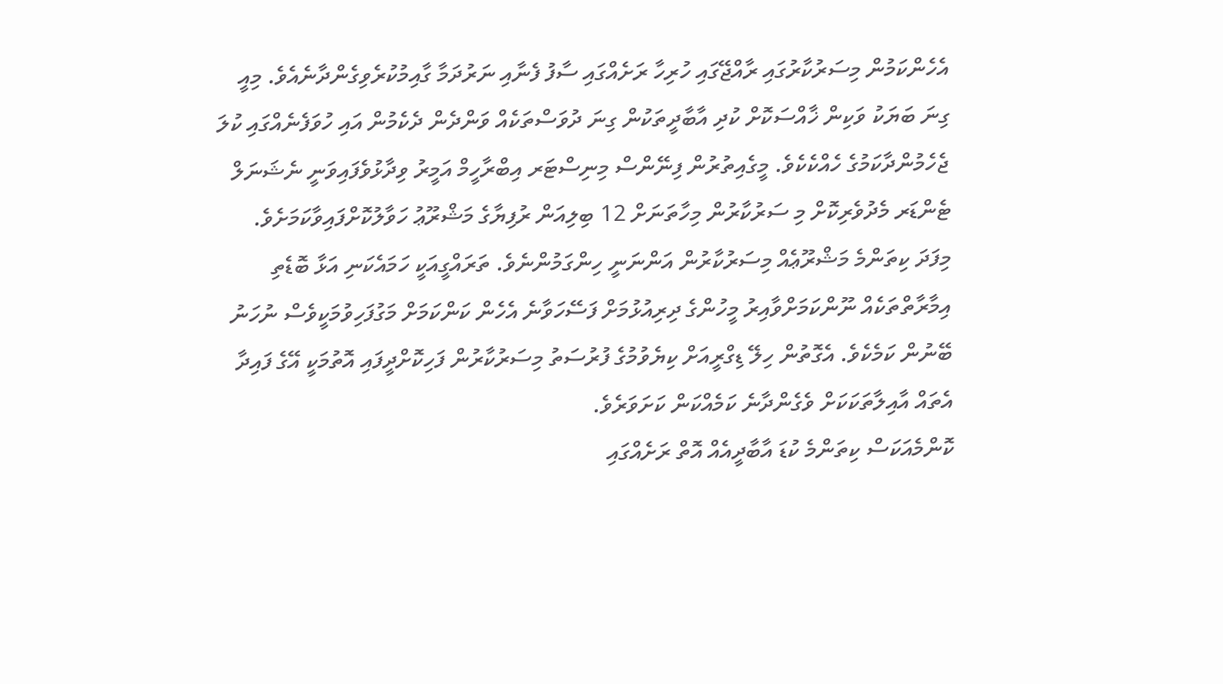އެހެންކަމުން މިސަރުކާރުގައި ރާއްޖޭގައި ހުރިހާ ރަށެއްގައި ސާފު ފެނާއި ނަރުދަމާ ގާއިމުކުރެވިގެންދާނެއެވެ. މިއީ ގިނަ ބަޔަކު ވަކިން ޚާއްސަކޮށް ކުދި އާބާދީތަކުން ގިނަ ދުވަސްތަކެއް ވަންދެން ދެކެމުން އައި ހުވަފެނެއްގައި ކުލަ ޖެހެމުންދާކަމުގެ ހެއްކެކެވެ. މީގެއިތުރުން ފިނޭންސް މިނިސްޓަރ އިބްރާހީމް އަމީރު ވިދާޅުވެފައިވަނީ ނެޝަނަލް ޓެންޑަރ މެދުވެރިކޮށް މި ސަރުކާރުން މިހާތަނަށް 12 ބިލިއަން ރުފިޔާގެ މަޝްރޫޢު ހަވާލުކޮށްފައިވާކަމަށެވެ.
މިފަދަ ކިތަންމެ މަޝްރޫޢެއް މިސަރުކާރުން އަންނަނީ ހިންގަމުންނެވެ. ތަރައްގީއަކީ ހަމައެކަނި އަޅާ ބޮޑެތި އިމާރާތްތަކެއް ނޫންކަމަށްވާއިރު މީހުންގެ ދިރިއުޅުމަށް ފަސޭހަވާނެ އެހެން ކަންކަމަށް މަގުފަހިވުމަކީވެސް ނުހަނު ބޭނުން ކަމެކެވެ. އެގޮތުން ހިލޭ ޑިގްރީއަށް ކިޔެވުމުގެ ފުރުސަތު މިސަރުކާރުން ފަހިކޮށްދީފައި އޮތުމަކީ އޭގެ ފައިދާ އެތައް އާއިލާތަކަކަށް ވެގެންދާނެ ކަމެއްކަން ކަށަވަރެވެ.
ކޮންމެއަކަސް ކިތަންމެ ކުޑަ އާބާދީއެއް އޮތް ރަށެއްގައި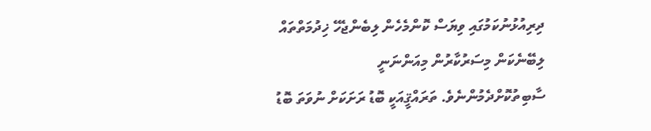ދިރިއުޅުނުކަމުގައި ވިޔަސް ކޮންމެހެން ލިބެންޖެހޭ ޚިދުމަތްތައް ލިބޭނެކަން މިސަރުކާރުން މިއަންނަނީ ސާބިތުކޮށްދެމުންނެވެ. ތަރައްޤީއަކީ ބޮޑު ރަށަކަށް ނުވަތަ ބޮޑު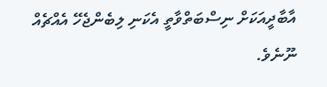އާބާދީއަކަށް ނިސްބަތްވާތީ އެކަނި ލިބެންޖެހޭ އެއްޗެއް ނޫނެވެ.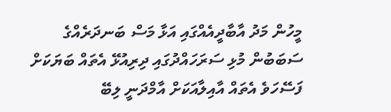މީހުން މަދު އާބާދީއެއްގައި އަޅާ މަސް ބަނދަރެއްގެ ސަބަބުން މުޅި ސަރަހައްދުގައި ދިރިއުޅޭ އެތައް ބަޔަކަށް ފަސޭހަވެ އެތައް އާއިލާއަކަށް އާމްދަނީ ލިބޭ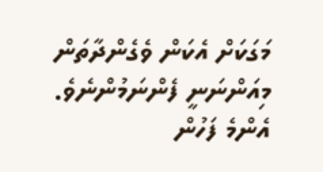މަގަކަށް އެކަން ވެގެންދާތަން މިއަންނަނީ ފެންނަމުންނެވެ.
އެންމެ ފަހުން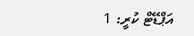އަޕްޑޭޓް ކުރީ: 1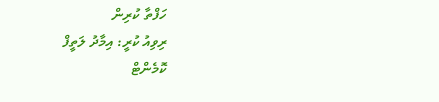ހަފްތާ ކުރިން
ރިވިއު ކުރީ: އިމާދު ލަތީފް
ކޮމެންޓް